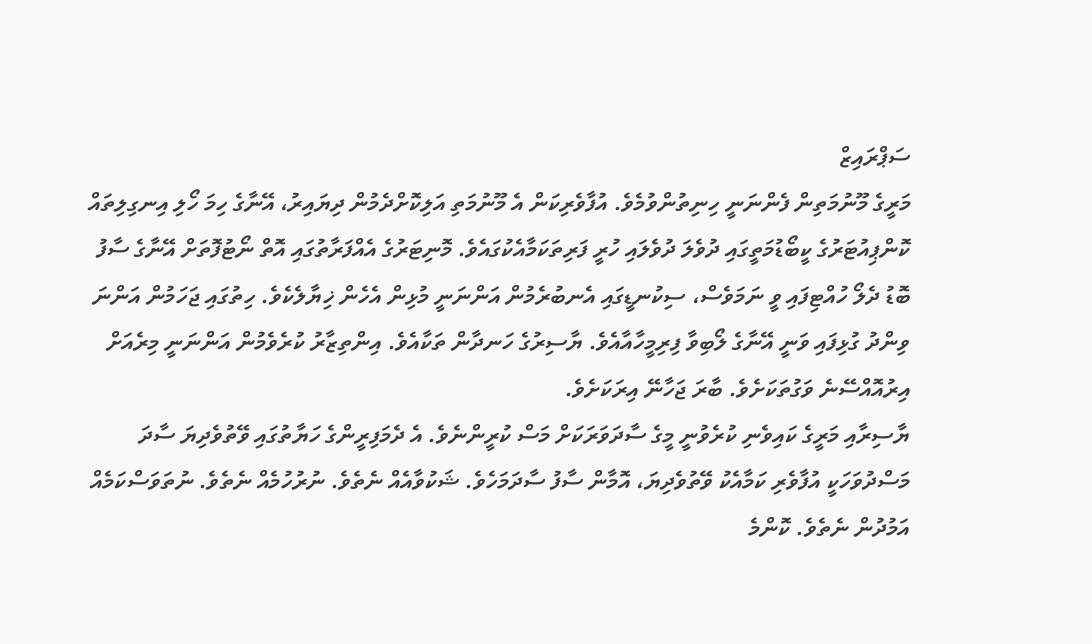ސަޕްރައިޒް
މަރީގެ މޫނުމަތިން ފެންނަނީ ހިނިތުންވުމެވެ. އުފާވެރިކަން އެ މޫނުމަތި އަލިކޮށްދެމުން ދިޔައިރު، އޭނާގެ ހިމަ ހޯލި އިނގިލިތައް ކޮންޕިއުޓަރުގެ ކީބޯޑުމަތީގައި ދުވެލަ ދުވެލައި ހުރީ ފަރިތަކަމާއެކުގައެވެ. މޮނިޓަރުގެ އެއްފަރާތުގައި އޮތް ނޯޓުފޮތަށް އޭނާގެ ސާފު ބޮޑު ދެލޯ ހުއްޓިފައި ވީ ނަމަވެސް، ސިކުނޑީގައި އެނބުރެމުން އަންނަނީ މުޅިން އެހެން ޚިޔާލެކެވެ. ހިތުގައި ޖަހަމުން އަންނަ ވިންދު ގުޅިފައި ވަނީ އޭނާގެ ލޯބިވާ ފިރިމީހާއާއެވެ. ޔާސިރުގެ ހަނދާން ތަކާއެވެ. އިންތިޒާރު ކުރެވެމުން އަންނަނީ މިރެއަށް އިރުއޮއްސޭނެ ވަގުތަކަށެވެ. ބާރަ ޖަހާނޭ އިރަކަށެވެ.
ޔާސިރާއި މަރީގެ ކައިވެނި ކުރެވުނީ މީގެ ސާދަވަރަކަށް މަސް ކުރީންނެވެ. އެ ދެމަފިރީންގެ ހަޔާތުގައި ވޭތުވެދިޔަ ސާދަ މަސްދުވަހަކީ އުފާވެރި ކަމާއެކު ވޭތުވެދިޔަ، އޮމާން ސާފު ސާދަމަހެވެ. ޝަކުވާއެއް ނެތެވެ. ނުރުހުމެއް ނެތެވެ. ނުތަވަސްކަމެއް އަމުދުން ނެތެވެ. ކޮންމެ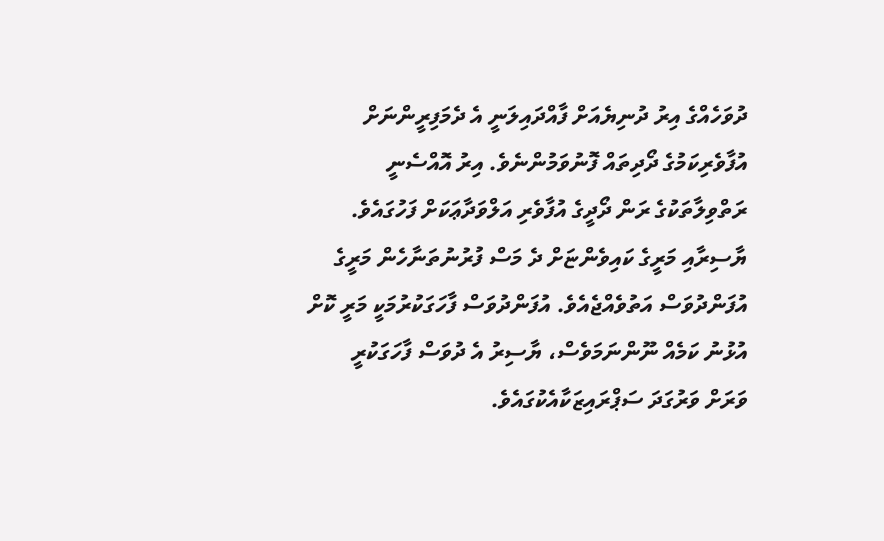ދުވަހެއްގެ އިރު ދުނިޔެއަށް ފާއްދައިލަނީ އެ ދެމަފިރީންނަށް އުފާވެރިކަމުގެ ދޯދިތައް ފޮނުވަމުންނެވެ. އިރު އޮއްސެނީ ރަތްވިލާތަކުގެ ރަން ދޯދީގެ އުފާވެރި އަލްވަދާޢަކަށް ފަހުގައެވެ.
ޔާސިރާއި މަރީގެ ކައިވެންޏަށް ދެ މަސް ފުރުނުތަނާހެން މަރީގެ އުފަންދުވަސް އަތުވެއްޖެއެވެ. އުފަންދުވަސް ފާހަގަކުރުމަކީ މަރީ ކޮށް އުޅުނު ކަމެއް ނޫންނަމަވެސް، ޔާސިރު އެ ދުވަސް ފާހަގަކުރީ ވަރަށް ވަރުގަދަ ސަޕްރައިޒަކާއެކުގައެވެ.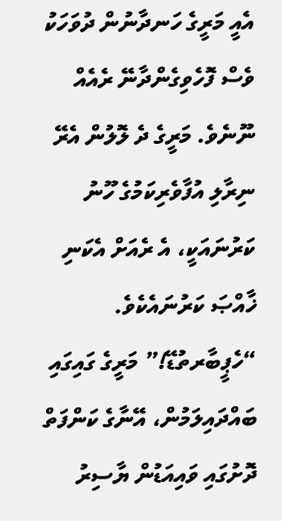އެއީ މަރީގެ ހަނދާނުން ދުވަހަކު ވެސް ފޮހެވިގެންދާނޭ ރެއެއް ނޫނެވެ. މަރީގެ ދެ ލޮލުން އެރޭ ނިރާލި އުފާވެރިކަމުގެ ހޫނު ކަރުނައަކީ، އެ ރެއަށް އެކަނި ޚާއްޞަ ކަރުނައެކެވެ.
“ހެޕީބާރތުޑޭ!” މަރީގެ ގައިގައި ބައްދައިލަމުން، އޭނާގެ ކަންފަތް ދޮށުގައި ވައިއަޑުން ޔާސިރު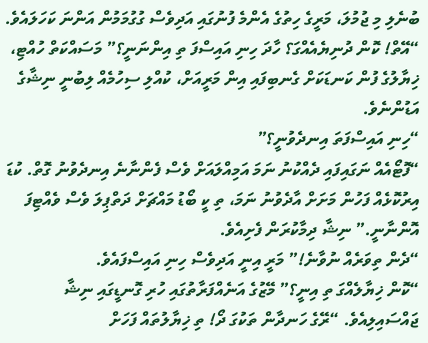ބުނެލި މި ޖުމުލަ، މަރީގެ ހިތުގެ އެންމެ ފުނުގައި އަދިވެސް ގުގުމަމުން އަންނަ ކަހަލައެވެ.
“އޭތް! ކޮން ދުނިޔެއެއްގަ؟ ހާދަ ހިނި އައިސްފަ ތި އިންނަނީ؟” މަސައްކަތް ހުއްޓި، ޚިޔާލުގެ ފުން ކަނޑަކަށް ގެނބިފައި އިން މަރީއަށް، ކުއްލި ސިހުމެއް ލިބުނީ ނިޝާގެ އަޑުންނެވެ.
“ހިނި އައިސްފަތަ އިނދެވުނީ؟”
“ފޮޓޯއެއް ނަގައިފައި ދެއްކުނު ނަމަ އަމިއްލައަށް ވެސް ފެންނާނެ އިނދެވުނު ގޮތް. ކުޑަ އިރުކޮޅެއް ފަހުން މަށަށް އާދެވުނު ނަމަ، ތި ކީ ބޯޑު މައްޗަށް ދަތްޕިލަ ވެސް ވެއްޓިފަ އޮންނާނީ.” ނިޝާ ދިމާކުރަން ފެށިއެވެ.
“ދެން ތިވަރެއް ނުވާނެ!” މަރީ އިނީ އަދިވެސް ހިނި އައިސްފައެވެ.
“ކޮން ޚިޔާލެއްގަ ތި އިނީ؟” މޭޒުގެ އަނެއްފަރާތުގައި ހުރި ގޮނޑީގައި ނިޝާ ޖައްސައިލިއެވެ. “ރޭގެ ހަނދާން ތަކުގަ ދޯ! ތި ޚިޔާލުތައް ފަހަށް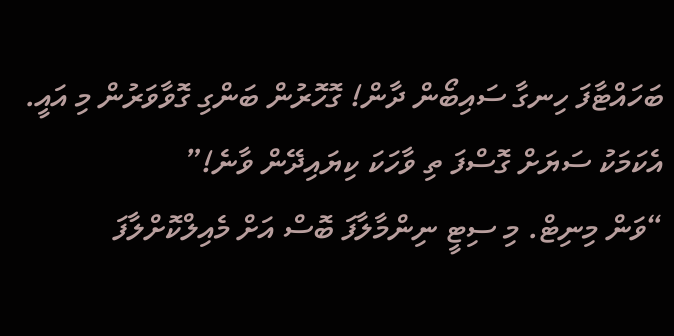ބަހައްޓާފަ ހިނގާ ސައިބޯން ދާން! ގޮހޮރުން ބަންގި ގޮވާވަރުން މި އައީ. އެކަމަކު ސަޔަށް ގޮސްފަ ތި ވާހަކަ ކިޔައިދޭން ވާނެ!”
“ވަން މިނިޓް. މި ސިޓީ ނިންމާލާފަ ބޮސް އަށް މެއިލްކޮށްލާފަ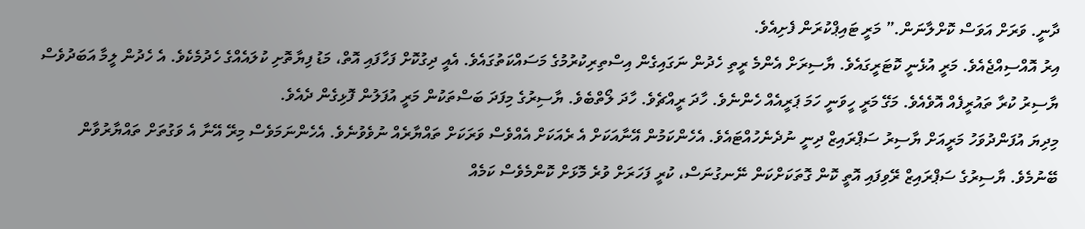ދާނީ. ވަރަށް އަވަސް ކޮށްލާނަން.” މަރީ ޓައިޕްކުރަން ފެށިއެވެ.
އިރު އޮއްސިއްޖެއެވެ. މަރީ އުޅެނީ ކޮޓަރީގައެވެ. ޔާސިރަށް އެންމެ ރީތި ހެދުން ނަގައިގެން އިސްތިރިކުރުމުގެ މަސައްކަތުގައެވެ. އެއީ ދިގުކޮށް ފަހާފައި އޮތް، މަޑު ފިޔާތޮށި ކުލައެއްގެ ހެދުމެކެވެ. އެ ހެދުން ލީމާ އަބަދުވެސް ޔާސިރު ކުރާ ތައުރީފެއް އޮވެއެވެ. މަގޭ މަރީ ހީވަނީ ހަމަ ޕަރީއެއް ހެންނެވެ. ހާދަ ރީއްޗެވެ. ހާދަ ލޯތްބެވެ. ޔާސިރުގެ މިފަދަ ބަސްތަކުން މަރީ އުފަލުން ފޮޅިގެން ދެއެވެ.
މިދިޔަ އުފަންދުވަހު މަރީއަށް ޔާސިރު ސަޕްރައިޒް ދިނީ ނުދެނެހުއްޓައެވެ. އެހެންކަމުން އޭނާއަކަށް އެ ރެއަކަށް އެއްވެސް ވަރަކަށް ތައްޔާރެއް ނުވެވުނެވެ. އެހެންނަމަވެސް މިރޭ އޭނާ އެ ވަގުތަށް ތައްޔާރުވާން ބޭނުމެވެ. ޔާސިރުގެ ސަޕްރައިޒް ރޭވިފައި އޮތީ ކޮން ގޮތަކަށްކަން ނޭނގުނަސް، ކުރީ ފަހަރަށް ވުރެ މޮޅަށް ކޮންމެވެސް ކަމެއް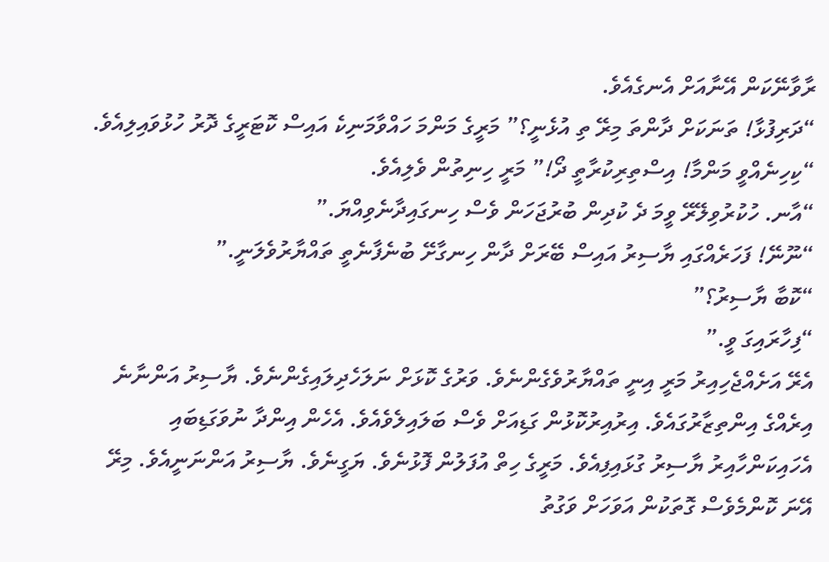ރާވާނޭކަން އޭނާއަށް އެނގެއެވެ.
“ދަރިފުޅާ! ތަނަކަށް ދާންތަ މިރޭ ތި އުޅެނީ؟” މަރީގެ މަންމަ ހައްވާމަނިކެ އައިސް ކޮޓަރީގެ ދޮރު ހުޅުވައިލިއެވެ.
“ކިހިނެއްވީ މަންމާ! އިސްތިރިކުރާތީ ދޯ!” މަރީ ހިނިތުން ވެލިއެވެ.
“އާނ. ހުކުރުވިލޭރޭ ވީމަ ދެ ކުދިން ބުރުޖަހަން ވެސް ހިނގައިދާނެވިއްޔަ.”
“ނޫނޭ! ފަހަރެއްގައި ޔާސިރު އައިސް ބޭރަށް ދާން ހިނގާށޭ ބުނެފާނެތީ ތައްޔާރުވެލަނީ.”
“ކޮބާ ޔާސިރު؟”
“ފިހާރައިގަ ވީ.”
އެރޭ އަށެއްޖެހިއިރު މަރީ އިނީ ތައްޔާރުވެގެންނެވެ. ވަރުގެ ކޮޅަށް ނަލަހެދިލައިގެންނެވެ. ޔާސިރު އަންނާނެ އިރެއްގެ އިންތިޒާރުގައެވެ. އިރުއިރުކޮޅުން ގަޑިއަށް ވެސް ބަލައިލެވެއެވެ. އެހެން އިންދާ ނުވަގަޑިބައި އެހައިކަންހާއިރު ޔާސިރު ގުޅައިފިއެވެ. މަރީގެ ހިތް އުފަލުން ފޮޅުނެވެ. ޔަގީނެވެ. ޔާސިރު އަންނަނީއެވެ. މިރޭ އޭނަ ކޮންމެވެސް ގޮތަކުން އަވަހަށް ވަގުތު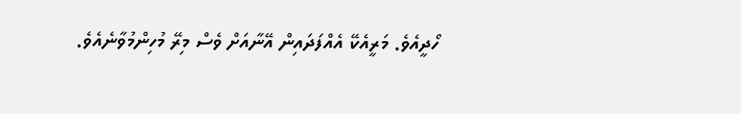ހޯދީއެވެ. މަރީއެކޭ އެއްފަދައިން އޭނާއަށް ވެސް މިރޭ މުހިންމުވާނެއެވެ.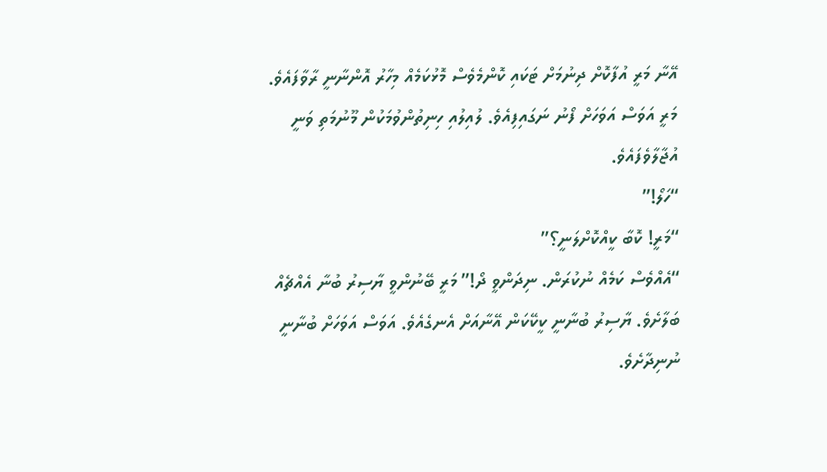އޭނާ މަރީ އުފާކޮށް ދިނުމަށް ޓަކައި ކޮންމެވެސް މޮޅުކަމެއް މިހާރު އޮންނާނީ ރާވާފައެވެ.
މަރީ އަވަސް އަވަހަށް ފޯނު ނަގައިފިއެވެ. ލުއިލުއި ހިނިތުންވުމަކުން މޫނުމަތި ވަނީ އުޖާލާވެފައެވެ.
“ހަލޯ!”
“މަރީ! ކޮބާ ކީއްކޮށްލަނީ؟”
“އެއްވެސް ކަމެއް ނުކުރަން. ނިދަންވީ ދޯ!” މަރީ ބޭނުންވީ ޔާސިރު ބުނާ އެއްޗެއް ބަލާށެވެ. ޔާސިރު ބުނާނީ ކީކޭކަން އޭނާއަށް އެނގެއެވެ. އަވަސް އަވަހަށް ބުނާނީ ނުނިދާށެވެ.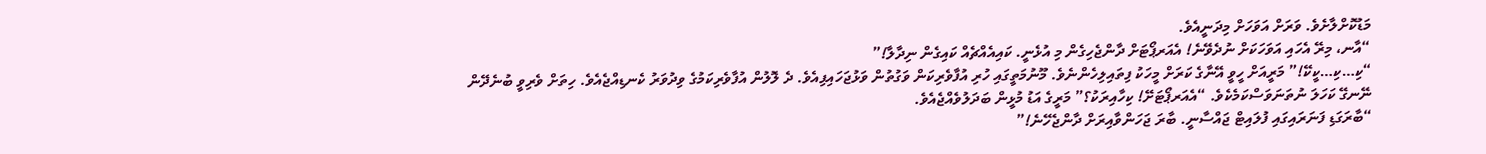މަޑުކޮށްލާށެވެ. ވަރަށް އަވަހަށް މިދަނީއެވެ.
“އާނ، މިރޭ އެހައި އަވަހަކަށް ނުދެވޭނެ! އެއަރޕޯޓަށް ދާންޖެހިގެން މި އުޅެނީ. ކައިއެއްޗެއް ކައިގެން ނިދާލާ!”
“ކި…ކި…ކީކޭ!” މަރީއަށް ހީވީ އޭނާގެ ކަރަށް މީހަކު ފިތައިލިހެންނެވެ. މޫނުމަތީގައި ހުރި އުފާވެރިކަން ވަގުތުން ވަޅުޖަހައިފިއެވެ. ދެ ލޮލުން އުފާވެރިކަމުގެ ވިދުވަރު ކެނޑިއްޖެއެވެ. ހިތަށް ވެރިވީ ބުނެދޭން ނޭނގޭ ކަހަލަ ނުތަނަވަސްކަމެކެވެ. “އެއަރޕޯޓަށޭ! ކިހާއިރަކު؟” މަރީގެ އަޑު މުޅީން ބަދަލުވެއްޖެއެވެ.
“ބާރަގަޑި ފަނަރައިގައި ފުލައިޓް ޖައްސާނީ. ބާރަ ޖަހަންވާއިރަށް ދާންޖެހޭނެ!”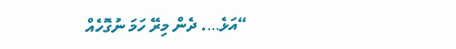“އަޅެ…. ދެން މިރޭ ހަމަ ނުގޮހެއް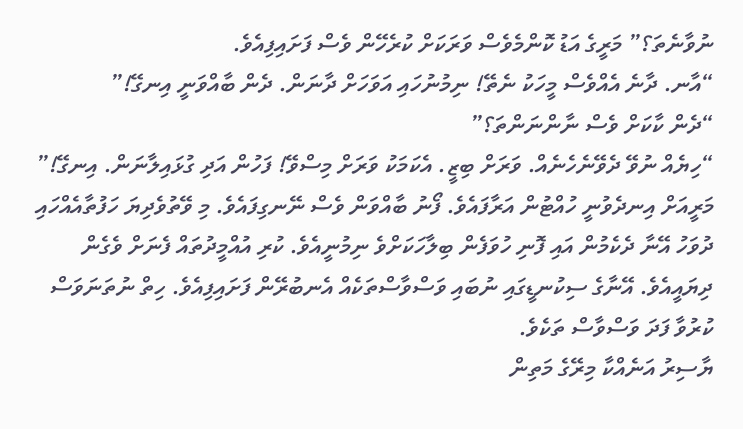ނުވާނެތަ؟” މަރީގެ އަޑު ކޮންމެވެސް ވަރަކަށް ކުރެހޭން ވެސް ފަށައިފިއެވެ.
“އާނ. ދާނެ އެއްވެސް މީހަކު ނެތޭ! ނިމުނުހައި އަވަހަށް ދާނަން. ދެން ބާއްވަނީ އިނގޭ!”
“ދެން ކާކަށް ވެސް ނާންނަންތަ؟”
“ހިޔެއް ނުވޭ ދެވޭނެހެނެއް. ވަރަށް ބިޒީ. އެކަމަކު ވަރަށް މިސްވޭ! ފަހުން އަދި ގުޅައިލާނަން. އިނގޭ!”
މަރީއަށް އިނދެވުނީ ހުއްޓުން އަރާފައެވެ. ފޯނު ބާއްވަން ވެސް ނޭނގިފައެވެ. މި ވޭތުވެދިޔަ ހަފުތާއެއްހައި ދުވަހު އޭނާ ދެކެމުން އައި ފޮނި ހުވަފެން ބިލާހަކަށްވެ ނިމުނީއެވެ. ކުރި އުއްމީދުތައް ފެނަށް ވެގެން ދިޔައީއެވެ. އޭނާގެ ސިކުނޑީގައި ނުބައި ވަސްވާސްތަކެއް އެނބުރޭން ފަށައިފިއެވެ. ހިތް ނުތަނަވަސް ކުރުވާ ފަދަ ވަސްވާސް ތަކެވެ.
ޔާސިރު އަނެއްކާ މިރޭގެ މަތިން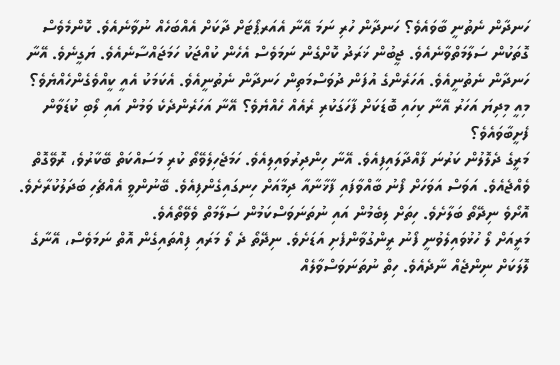ހަނދާން ނެތުނީ ބާވައެވެ؟ ހަނދާން ހުރި ނަމަ އޭނާ އެއަރޕޯޓަށް ދާކަށް އެއްބަހެއް ނުވާނެއެވެ. ކޮންމެވެސް ގޮތަކުން ސަލާމަތްވާނެއެވެ. ޖީބުން ޚަރަދު ކޮށްގެން ނަމަވެސް އެހެން ކުއްޖަކު ހަމަޖައްސާނެއެވެ. ޔަގީނެވެ. އޭނާ ހަނދާން ނެތުނީއެވެ. އަހަރެންގެ އުފަން ދުވަސްމަތިން ހަނދާން ނެތުނީއެވެ. އެކަމަކު އެއީ ކީއްވެގެންހެއްޔެވެ؟ މިއީ މިދިޔަ އަހަރު އޭނާ ކިހައި ބޮޑަކަށް ފާހަގަކުރި ރެއެއް ހެއްޔެވެ؟ އޭނާ އަހަރެންދެކެ ވަމުން އައި ލޯބި ކުޑަވާން ފެށީބާވައެވެ؟
މަރީގެ ދެލޮލުން ކަރުނަ ފާއްދާލައިފިއެވެ. އޭނާ ހިންދިރުވައިލިއެވެ. ހަމަޖެހިލެވޭތޯ ކުރި މަސައްކަތް ބޭކާރުވެ، ރޮވޭގޮތް ވެއްޖެއެވެ. އަވަސް އަވަހަށް ފޯނު ބާއްވާފައި ފާޚާނާއާ ދިމާއަށް ހިނގައިގެންފިއެވެ. ބޭނުންވީ އެއްޗެހި ބަދަލުކުރާށެވެ. އޮށޯވެ ނިދޭތޯ ބަލާށެވެ. ހިތަށް ލިބެމުން އައި ނުތަނަވަސްކަމުން ސަލާމަތް ވެވޭތޯއެވެ.
މަރީއަށް ލޯ ހުޅުވައިލެވުނީ ފޯނު ރީންގުވާންފެށި އަޑަށެވެ. ނިދޭތޯ ދެ ލޯ މަރައި ފިއްތައިގެން އޮތް ނަމަވެސް، އޭނާގެ ލޮލަކަށް ނިންޖެއް ނާދެއެވެ. ހިތް ނުތަނަވަސްވާލެއް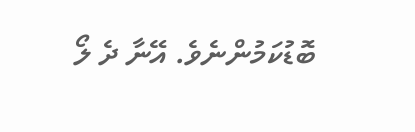ބޮޑުކަމުންނެވެ. އޭނާ ދެ ލޯ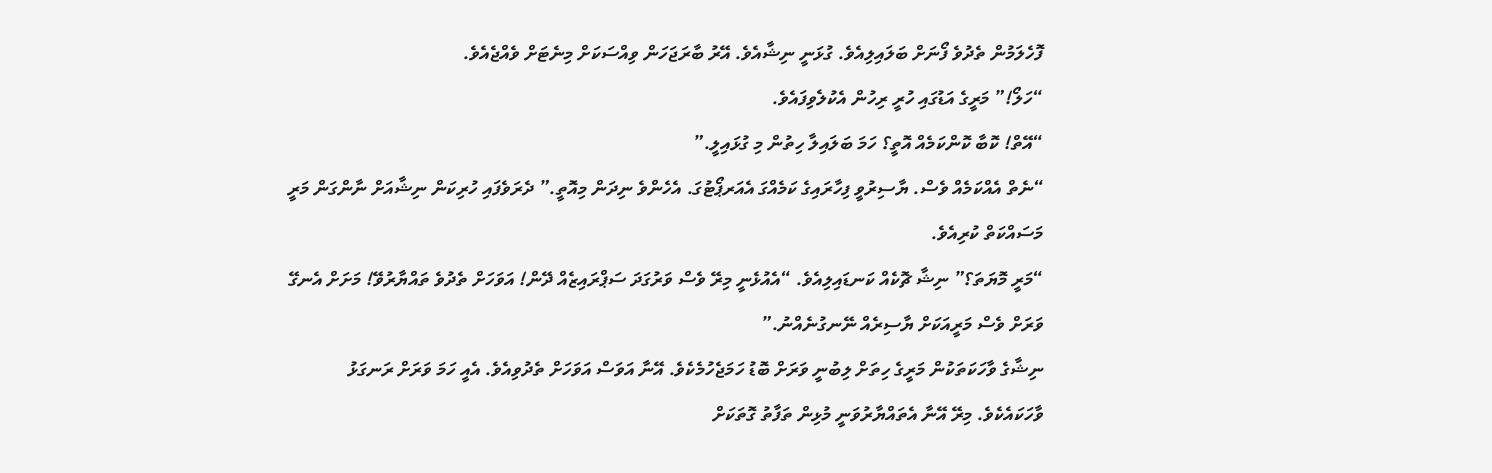ފޮހެލަމުން ތެދުވެ ފޯނަށް ބަލައިލިއެވެ. ގުޅަނީ ނިޝާއެވެ. އޭރު ބާރަޖަހަން ވިއްސަކަށް މިނެޓަށް ވެއްޖެއެވެ.
“ހަލޯ!” މަރީގެ އަޑުގައި ހުރީ ރިހުން އެކުލެވިފައެވެ.
“އޭތް! ކޮބާ ކޮންކަމެއް އޮތީ؟ ހަމަ ބަލައިލާ ހިތުން މި ގުޅައިލީ.”
“ނެތް އެއްކަމެއް ވެސް. ޔާސިރުވީ ފިހާރައިގެ ކަމެއްގަ އެއަރޕޯޓުގަ. އެހެންވެ ނިދަން މިއޮތީ.” ދެރަވެފައި ހުރިކަން ނިޝާއަށް ނާންގަން މަރީ މަސައްކަތް ކުރިއެވެ.
“މަރީ މޮޔަތަ؟” ނިޝާ ޗޮކެއް ކަނޑައިލިއެވެ. “އެއުޅެނީ މިރޭ ވެސް ވަރުގަދަ ސަޕްރައިޒެއް ދޭން! އަވަހަށް ތެދުވެ ތައްޔާރުވޭ! މަށަށް އެނގޭ ވަރަށް ވެސް މަރީއަކަށް ޔާސިރެއް ނޭނގުނެއްނު.”
ނިޝާގެ ވާހަކަތަކުން މަރީގެ ހިތަށް ލިބުނީ ވަރަށް ބޮޑު ހަމަޖެހުމެކެވެ. އޭނާ އަވަސް އަވަހަށް ތެދުވިއެވެ. އެއީ ހަމަ ވަރަށް ރަނގަޅު ވާހަކައެކެވެ. މިރޭ އޭނާ އެތައްޔާރުވަނީ މުޅިން ތަފާތު ގޮތަކަށް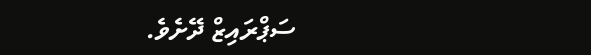ސަޕްރައިޒް ދޭށެވެ.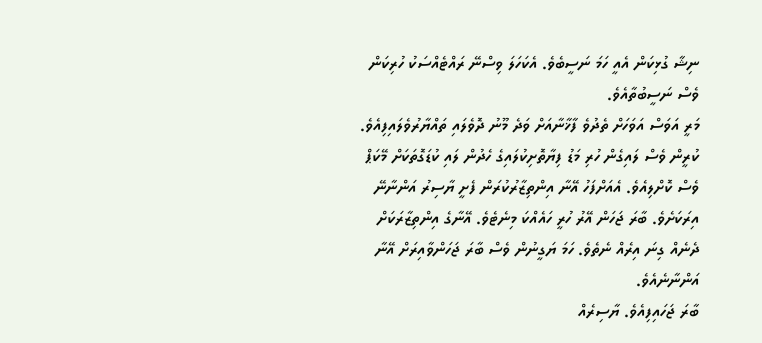ނިޝާ ގުޅިކަން އެއީ ހަމަ ނަސީބެވެ. އެކަހަލަ ވިސްނޭ ރައްޓެއްސަކު ހުރިކަން ވެސް ނަސީބުތާއެވެ.
މަރީ އަވަސް އަވަހަށް ތެދުވެ ފާޚާނާއަށް ވަދެ މޫނު ދޮވެލައި ތައްޔާރުވެލައިފިއެވެ. ކުރީން ވެސް ލައިގެން ހުރި މަޑު ފިޔާތޮށިކުލައިގެ ހެދުން ލައި ކުޑަގޮތަކަށް މޭކަޕް ވެސް ކޮށްލިއެވެ. އެއަށްފަހު އޭނާ އިންތިޒާރުކުރަން ފެށީ ޔާސިރު އަންނާނޭ އިރަކަށެވެ. ބާރަ ޖަހަން އޭރު ހުރީ ހައެއްކަ މިނެޓެވެ. އޭނާގެ އިންތިޒާރަކަށް ދެނެއް ގިނަ އިރެއް ނެތެވެ. ހަމަ ޔަގީނުން ވެސް ބާރަ ޖަހަންވާއިރަށް އޭނާ އަންނާނެއެވެ.
ބާރަ ޖަހައިފިއެވެ. ޔާސިރެއް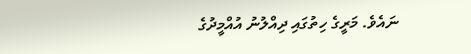ނައެވެ. މަރީގެ ހިތުގައި ދިއްލުނު އުއްމީދުގެ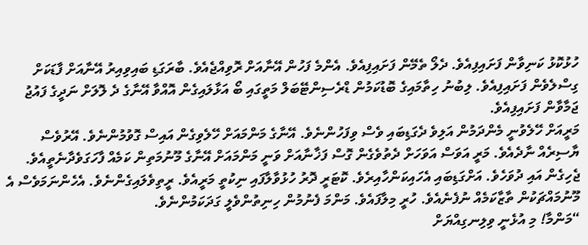ހުޅުކޮޅު ކަނިވާން ފަށައިފިއެވެ. ދެލޯ ތެމޭން ފަށައިފިއެވެ. އެންމެ ފަހުން އޭނާއަށް ރޮވިއްޖެއެވެ. ބާރަގަޑި ބައިވިއިރު އޭނާއަށް ފާޑަކަށް ގިސްލެވެން ފަށައިފިއެވެ. ލިބުނު ހިތާމައިގެ ބޮޑުކަމުން ޑްރެސިންޓޭބަލް މަތީގައި ބޯ އަޅާލައިގެން އޮއްވާ އޭނާގެ ދެ ލޮލަށް ނަދީގެ ފައުޖު ޖަމާވާން ފަށައިފިއެވެ.
މަރީއަށް ހޭލެވުނީ މެންދަމުން އަލިވެ ދެގަޑިބައި ވެސް ވިފަހުންނެވެ. އޭނާގެ މަންމައަށް ހޭލެވިގެން އައިސް ގޮވުމުންނެވެ. އޭރުވެސް ޔާސިރެއް ނާދެއެވެ. މަރީ އަވަސް އަވަހަށް ދެތުވެގެން ގޮސް ފަޚާނާއަށް ވަނީ މަންމައަށް އޭނާގެ މޫނުމަތިން ކަމެއް ފާހަގަވެދާނެތީއެވެ.
ޖެހިގެން އައި ދުވަހެވެ. އަށްގަޑިބައި އެހައިކަންހާއިރެވެ. ކޮޓަރީ ދޮރު ހުޅުވާލާފައި ނިކުތީ މަރީއެވެ. ރީތިވެލައިގެންނެވެ. އެހެންނަމަވެސް އެ މޫނުމައްޗަކުން ތާޒާކަމެއް ނުފެނެއެވެ. ހުރީ މިލާފައެވެ. މަންމަ ފެނުމުން ހިނިތުންވެލީ ގަދަކަމުންނެވެ.
“މަންމާ! މި އުޅެނީ ވިލިނގިއްޔަށް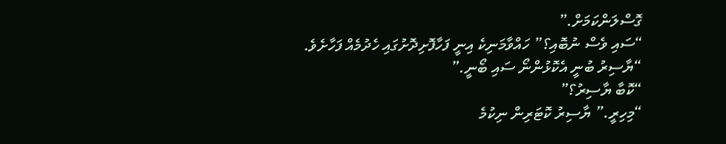ގޮސްލަންކަމަށް.”
“ސައި ވެސް ނުބޮއި؟” ހައްވާމަނިކެ އިނީ ފަހާފޮށިދޮށުގައި ހެދުމެއް ފަހާށެވެ.
“ޔާސިރު ބުނީ އެކޮޅުންނޯ ސައި ބޯނީ.”
“ކޮބާ ޔާސިރު؟”
“މިހިރީ.” ޔާސިރު ކޮޓަރިން ނިކުމެ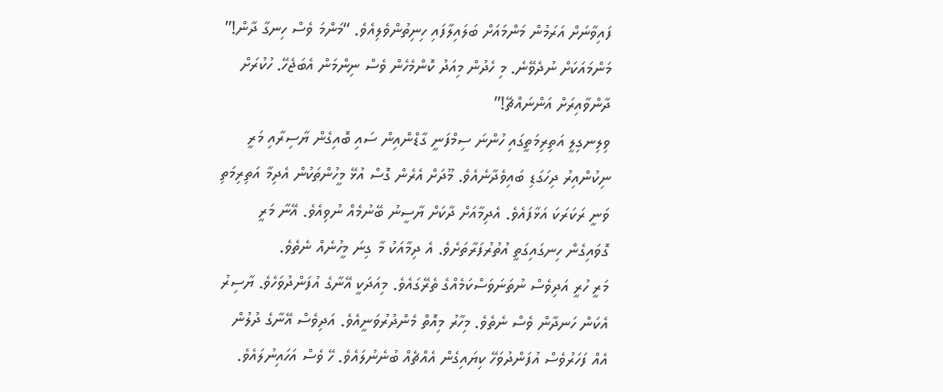ފައިވާނަށް އަރަމުން މަންމައަށް ބަލައިލާފައި ހިނިތުންވެލިއެވެ. “މަންމަ ވެސް ހިނގާ ދާން!”
މަންމައަކަށް ނުދެވޭނެ. މި ހެދުން މިއަދު ކޮންމެހެން ވެސް ނިންމަން އެބަޖެހޭ. ހުކުރަށް ދާންވާއިރަށް އަންނައްޗޭ!”
ވިލިނގިލީ އަތިރިމަތީގައި ހުންނަ ސިމްފަނީ ގާޑްންއިން ސައި ބޮއިގެން ޔާސިރާއި މަރީ ނިކުންއިރު ދިހަގަޑި ބައިވެދާނެއެވެ. މޫދަށް އެރެން ގޮސް އުޅޭ މީހުންތަކުން އެދިމާ އަތިރިމަތި ވަނީ ރަކަރަކަ އަޅާފައެވެ. އެދިމާއަށް ދާކަށް ޔާސީނު ބޭނުމެއް ނުވިއެވެ. އޭނާ މަރީ ގޮވައިގެން ހިނގައިގަތީ އުތުރުފަރާތަށެވެ. އެ ދިމާއަކު މާ ގިނަ މީހުނެއް ނެތެވެ.
މަރީ ހުރީ އަދިވެސް ނުތަނަވަސްކަމެއްގެ ތެރޭގައެވެ. މިއަދަކީ އޭނާގެ އުފަންދުވަހެވެ. ޔާސިރު އެކަން ހަނދާން ވެސް ނެތެވެ. މިހާރު މިއޮތް މެންދުރުވަނީއެވެ. އަދިވެސް އޭނާގެ ދުލުން އެއް ފަހަރުވެސް އުފަންދުވަހޭ ކިޔައިގެން އެއްޗެއް ބުނެނުލައެވެ. ހޭ ވެސް އަހައިނުލައެވެ.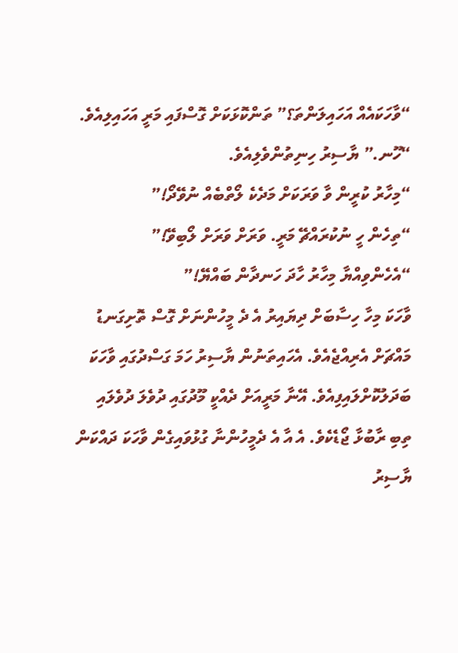“ވާހަކައެއް އަހައިލަންތަ؟” ތަންކޮޅަކަށް ގޮސްފައި މަރީ އަހައިލިއެވެ.
“ހޫނ.” ޔާސިރު ހިނިތުންވެލިއެވެ.
“މިހާރު ކުރީން ވާ ވަރަކަށް މަދެކެ ލޯތްބެއް ނުވޭދޯ!”
“ތިހެން ހީ ނުކުރައްޗޭ މަރީ. ވަރަށް ވަރަށް ލޯބިވޭ!”
“އެހެންވިއްޔާ މިހާރު ހާދަ ހަނދާން ބައްޔޭ!”
ވާހަކަ މިހާ ހިސާބަށް ދިޔައިރު އެ ދެ މީހުންނަށް ގޮސް ތޮށިގަނޑު މައްޗަށް އެރިއްޖެއެވެ. އެހައިތަނުން ޔާސިރު ހަމަ ގަސްދުގައި ވާހަކަ ބަދަލުކޮށްލައިފިއެވެ. އޭނާ މަރީއަށް ދެއްކީ މޫދުގައި ދުވެލަ ދުވެލައި ތިބި ރާބުޅާ ޖޯޑެކެވެ. އެ އާ އެ ދެމީހުންނާ ގުޅުވައިގެން ވާހަކަ ދައްކަން ޔާސިރު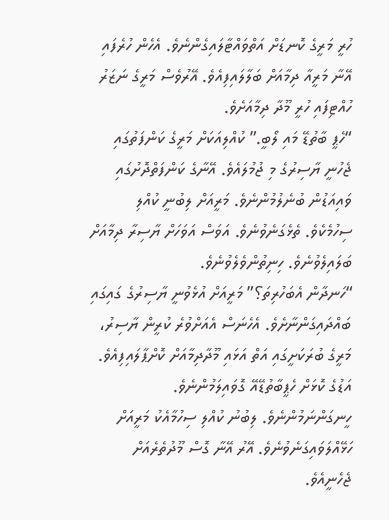ހުރީ މަރީގެ ކޮނޑަށް އަތްވައްޓާލައިގެންނެވެ. އެހެން ހުރެފައި އޭނާ މަރީއާ ދިމާއަށް ބަލާލައިފިއެވެ. އޭރުވެސް މަރީގެ ނަޒަރު ހުއްޓިފައި ހުރީ މޫދާ ދިމާއަށެވެ.
“ހެޕީ ބާތުޑޭ މައި ލޯބީ.” ކުއްލިއަކަށް މަރީގެ ކަންފަތުގައި ޖެހުނީ ޔާސިރުގެ މި ޖުމުލައެވެ. އޭނާގެ ކަންފަތްދޮށުގައި ވައިއަޑުން ބުނެލުމުންނެވެ. މަރީއަށް ލިބުނީ ކުއްލި ސިހުމެކެވެ. ތެޅެގަނެވުނެވެ. އަވަސް އަވަހަށް ޔާސިރާ ދިމާއަށް ބަލައިލެވުނެވެ. ހިނިތުންވެލެވުނެވެ.
“ހަނދާން އެބަހުރިތަ؟” މަރީއަށް އުޅެވުނީ ޔާސިރުގެ ގައިގައި ބައްދައިގަންނާށެވެ. އެހެނަސް އެއަށްވުރެ ކުރީން ޔާސިރު، މަރީގެ ބުރަކަށީގައި އަތް އަޅައި މޫދާދިމާއަށް ކޮށްޕާލައިފިއެވެ. އަޑުގެ ކޮޅަށް ހެޕީބާތުޑޭއޭ ގޮވައިލަމުންނެވެ. ހީނގަންނަމުންނެވެ. ލިބުނު ކުއްލި ސިހުމާއެކު މަރީއަށް ހަޅޭއްލަވައިގަނެވުނެވެ. އޭރު އޭނާ ގޮސް މޫދުތެރެއަށް ޖެހެނީއެވެ.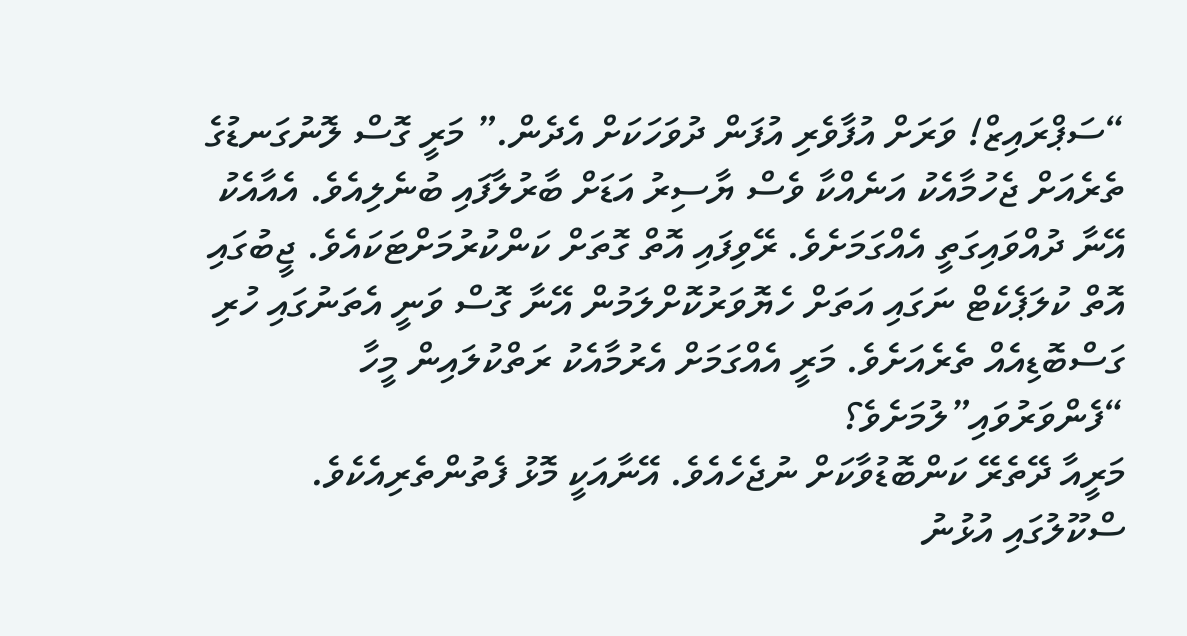“ސަޕްރައިޒް! ވަރަށް އުފާވެރި އުފަން ދުވަހަކަށް އެދެން.” މަރީ ގޮސް ލޮނުގަނޑުގެ ތެރެއަށް ޖެހުމާއެކު އަނެއްކާ ވެސް ޔާސިރު އަޑަށް ބާރުލާފައި ބުނެލިއެވެ. އެއާއެކު އޭނާ ދުއްވައިގަތީ އެއްގަމަށެވެ. ރޭވިފައި އޮތް ގޮތަށް ކަންކުރުމަށްޓަކައެވެ. ޖީބުގައި އޮތް ކުލަޕެކެޓް ނަގައި އަތަށް ހެޔޮވަރުކޮށްލަމުން އޭނާ ގޮސް ވަނީ އެތަނުގައި ހުރި ގަސްބޮޑިއެއް ތެރެއަށެވެ. މަރީ އެއްގަމަށް އެރުމާއެކު ރަތްކުލައިން މީހާ “ފެންވަރުވައި”ލުމަށެވެ؟
މަރީއާ ދޭތެރޭ ކަންބޮޑުވާކަށް ނުޖެހެއެވެ. އޭނާއަކީ މޮޅު ފެތުންތެރިއެކެވެ. ސްކޫލުގައި އުޅުނު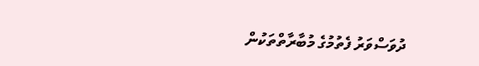ދުވަސްވަރު ފެތުމުގެ މުބާރާތްތަކުން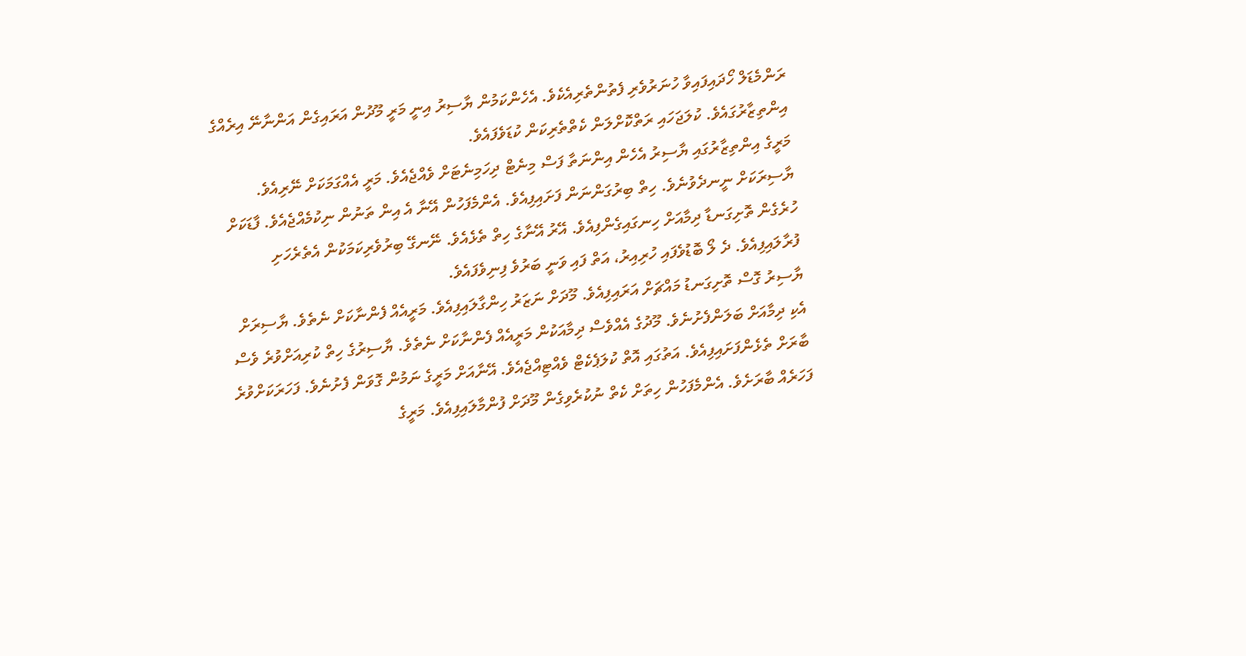ރަންމެޑަލް ހޯދައިފައިވާ ހުނަރުވެރި ފެތުންތެރިއެކެވެ. އެހެންކަމުން ޔާސިރު އިނީ މަރީ މޫދުން އަރައިގެން އަންނާނޭ އިރެއްގެ އިންތިޒާރުގައެވެ. ކުލަޖަހައި ރަތްކޮށްލަން ކެތްތެރިކަން ކުޑަވެފައެވެ.
މަރީގެ އިންތިޒާރުގައި ޔާސިރު އެހެން އިންނަތާ ފަސް މިނެޓް ދިހަމިނެޓަށް ވެއްޖެއެވެ. މަރީ އެއްގަމަކަށް ނޭރިއެވެ. ޔާސިރަކަށް ނީނދެވުނެވެ. ހިތް ބިރުގަންނަން ފަށައިފިއެވެ. އެންމެފަހުން އޭނާ އެ އިން ތަނުން ނިކުމެއްޖެއެވެ. ފާޑަކަށް ހުރެގެން ތޮށިގަނޑާ ދިމާއަށް ހިނގައިގެންފިއެވެ. އޭރު އޭނާގެ ހިތް ތެޅެއެވެ. ނޭނގޭ ބިރުވެރިކަމަކުން އެތެރެހަށި ފުރާލައިފިއެވެ. ދެ ލޯ ބޮޑުވެފައި ހުރިއިރު، އަތް ފައި ވަނީ ބަރުވެ ފިނިވެފައެވެ.
ޔާސިރު ގޮސް ތޮށިގަނޑު މައްޗަށް އަރައިފިއެވެ. މޫދަށް ނަޒަރު ހިންގާލައިފިއެވެ. މަރީއެއް ފެންނާކަށް ނެތެވެ. ޔާސިރަށް އެކި ދިމާއަށް ބަލަންފެށުނެވެ. މޫދުގެ އެއްވެސް ދިމާއަކުން މަރީއެއް ފެންނާކަށް ނެތެވެ. ޔާސިރުގެ ހިތް ކުރިއަށްވުރެ ވެސް ބާރަށް ތެޅެންފަށައިފިއެވެ. އަތުގައި އޮތް ކުލަޕެކެޓް ވެއްޓިއްޖެއެވެ. އޭނާއަށް މަރީގެ ނަމުން ގޮވަން ފެށުނެވެ. ފަހަރަކަށްވުރެ ފަހަރެއް ބާރަށެވެ. އެންމެފަހުން ހިތަށް ކެތް ނުކުރެވިގެން މޫދަށް ފުންމާލައިފިއެވެ. މަރީގެ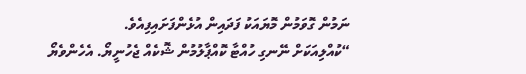ނަމުން ގޮވަމުން މޮޔައަކު ފަދައިން އުޅެންފަށައިފިއެވެ.
“ކުއްލިއަކަށް ނޭނގި ހުއްޓާ ކޮއްޕާލުމުން ޝޮކެއް ޖެހުނީޔޯ. އެހެންވެޔޯ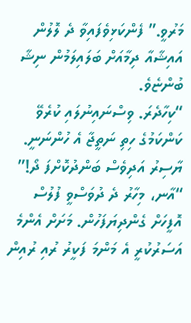މަރުވީ.” ފެންކަޅިވެފައިވާ ދެ ލޮލުން އައިޝާއާ ދިމާއަށް ބަލައިލަމުން ނިޝާ ބުންޏެވެ.
“ކިހާދެރަ. ވިސްނައިނުލައި ކުރެވޭ ކަންކަމުގެ ހިތި ނަތީޖާ އެ ހުންނަނީ. ޔާސިރު އަދިވެސް ބަންދުކޮށްފަ ދޯ!”
“އާނ، މިހާރު ދެ ދުވަސްވީ ފުލުސް އޮފީހަށް ގެންދިޔަފަހުން. މަށަށް އެންމެ އަސަރުކުރީ އެ މަންމަ ފަކީރު ރުއި ރުއިން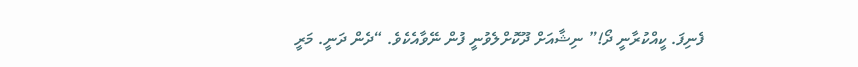ފެނިފަ. ކީއްކުރާނީ ދޯ!” ނިޝާއަށް ދޫކޮށްލެވުނީ ފުން ނޭވާއެކެވެ. “ދެން ދަނީ. މަރީ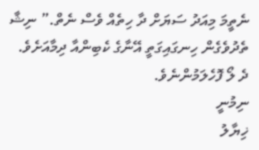ނެތީމަ މިއަދު ސަޔަށް ދާ ހިތެއް ވެސް ނެތް.” ނިޝާ ތެދުވެގެން ހިނގައިގަތީ އޭނާގެ ކެބިންއާ ދިމާއަށެވެ. ދެ ލޯ ފޮހެލަމުންނެވެ.
ނިމުނީ
ޚިޔާލު